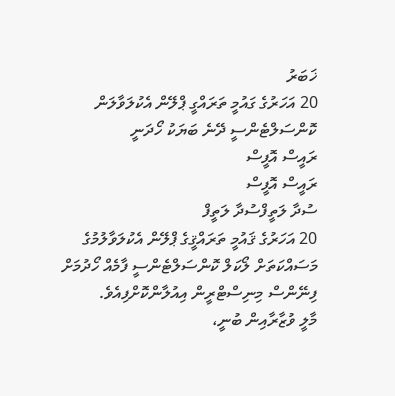ޚަބަރު
20 އަހަރުގެ ގައުމީ ތަރައްގީ ޕްލޭން އެކުލަވާލަން ކޮންސަލްޓެންސީ ދޭނެ ބަޔަކު ހޯދަނީ
ރައީސް އޮފީސް
ރައީސް އޮފީސް
ސުދާ ލަތީފްސުދާ ލަތީފް
20 އަހަރުގެ ޤައުމީ ތަރައްޤީގެ ޕްލޭން އެކުލަވާލުމުގެ މަސައްކަތަށް ލޯކަލް ކޮންސަލްޓެންސީ ފާމެއް ހޯދުމަށް ފިނޭންސް މިނިސްޓްރީން އިއުލާންކޮށްފިއެވެ.
މާލީ ވުޒާރާއިން ބުނީ،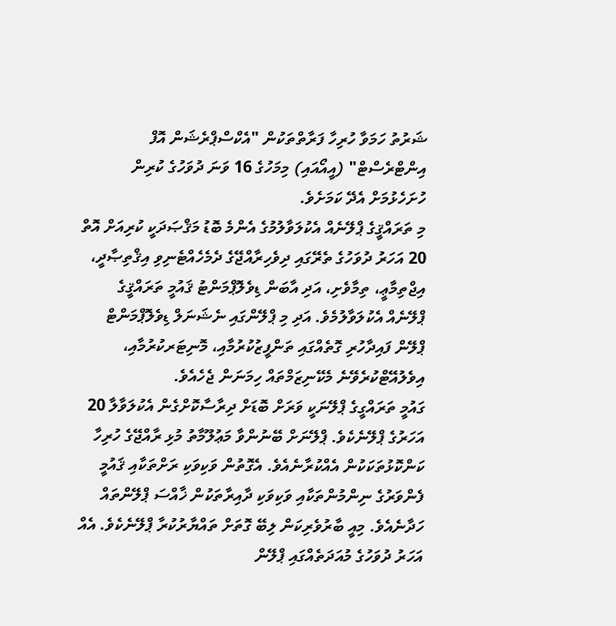ޝަރުތު ހަމަވާ ހުރިހާ ފަރާތްތަކުން "އެކްސްޕްރެޝަން އޮފް އިންޓްރެސްޓް" (އީއޯއައި) މިމަހުގެ 16 ވަނަ ދުވަހުގެ ކުރިން ހުށަހެޅުމަށް އެދޭ ކަމަށެވެ.
މި ތަރައްޤީގެ ޕްލޭނެއް އެކުލަވާލުމުގެ އެންމެ ބޮޑު މަޤްޞަދަކީ ކުރިއަށް އޮތް 20 އަހަރު ދުވަހުގެ ތެރޭގައި ދިވެހިރާއްޖޭގެ ދެމެހެއްޓެނިވި އިޤްތިޞާދީ، އިޖްތިމާޢީ، ތިމާވެށި، އަދި އާބަން ޑިވެލޮޕްމަންޓު ޤައުމީ ތަރައްޤީގެ ޕްލޭނެއް އެކުލަވާލުމެވެ. އަދި މި ޕްލޭންގައި ނެޝަނަލް ޑިވެލޮޕްމަންޓް ޕްލޭން ފައިދާހުރި ގޮތެއްގައި ތަންފީޒުކުރުމާއި، މޮނިޓަރކުރުމާއި، އިވެލުއޭޓްކުރެވޭނެ މެކޭނިޒަމްތައް ހިމަނަން ޖެހެއެވެ.
ގައުމީ ތަރައްގީގެ ޕްލޭނަކީ ވަރަށް ބޮޑަށް ދިރާސާކޮށްގެން އެކުލަވާލާ 20 އަހަރުގެ ޕްލޭނެކެވެ. ޕްލޭނަށް ބޭނުންވާ މަޢުލޫމާތު މުޅި ރާއްޖޭގެ ހުރިހާ ކަންކޮޅުތަކަކުން އެއްކުރާނެއެވެ. އެގޮތުން ވަކިވަކި ރަށްތަކާއި ޤައުމީ ފެންވަރުގެ ނިންމުންތަކާއި ވަކިވަކި ދާއިރާތަކުން ޚާއްސަ ޕްލޭންތައް ހަދާނެއެވެ. މިއީ ބާރުވެރިކަން ލިބޭ ގޮތަށް ތައްޔާރުކުރާ ޕްލޭނެކެވެ. އެއް އަހަރު ދުވަހުގެ މުއަދަތެއްގައި ޕްލޭން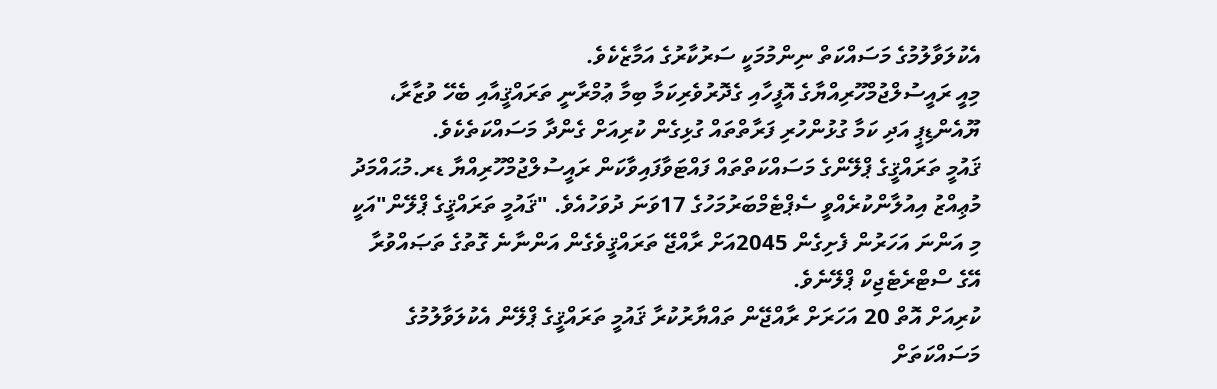އެކުލަވާލުމުގެ މަސައްކަތް ނިންމުމަކީ ސަރުކާރުގެ އަމާޒެކެވެ.
މިއީ ރައީސުލްޖުމްހޫރިއްޔާގެ އޮފީހާއި ގެދޮރުވެރިކަމާ ބިމާ ޢުމްރާނީ ތަރައްޤީއާއި ބެހޭ ވުޒާރާ، ޔޫއެންޑިޕީ އަދި ކަމާ ގުޅުންހުރި ފަރާތްތައް ގުޅިގެން ކުރިއަށް ގެންދާ މަސައްކަތެކެވެ.
ޤައުމީ ތަރައްޤީގެ ޕްލޭންގެ މަސައްކަތްތައް ފައްޓަވާފައިވާކަން ރައީސުލްޖުމްހޫރިއްޔާ ޑރ.މުޙައްމަދު މުޢިއްޒު އިއުލާންކުރެއްވީ ސެޕްޓެމްބަރުމަހުގެ 17ވަނަ ދުވަހުއެވެ. "ޤައުމީ ތަރައްޤީގެ ޕްލޭން"އަކީ މި އަންނަ އަހަރުން ފެށިގެން 2045އަށް ރާއްޖޭ ތަރައްޤީވެގެން އަންނާނެ ގޮތުގެ ތަޞައްވުރާ އޭގެ ސްޓްރެޓެޖިކް ޕްލޭނެވެ.
ކުރިއަށް އޮތް 20 އަހަރަށް ރާއްޖޭން ތައްޔާރުކުރާ ޤައުމީ ތަރައްޤީގެ ޕްލޭން އެކުލަވާލުމުގެ މަސައްކަތަށް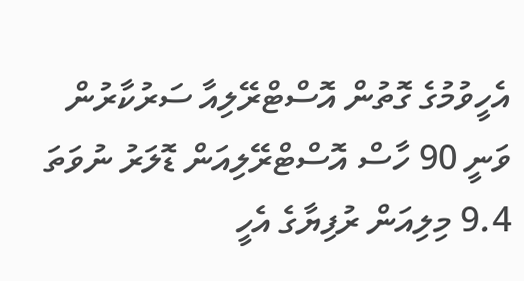އެހީވުމުގެ ގޮތުން އޮސްޓްރޭލިއާ ސަރުކާރުން ވަނީ 90 ހާސް އޮސްޓްރޭލިއަން ޑޮލަރު ނުވަތަ 9.4 މިލިއަން ރުފިޔާގެ އެހީ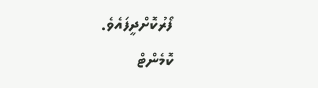ފޯރުކޮށްދީފައެވެ.
ކޮމެންޓް